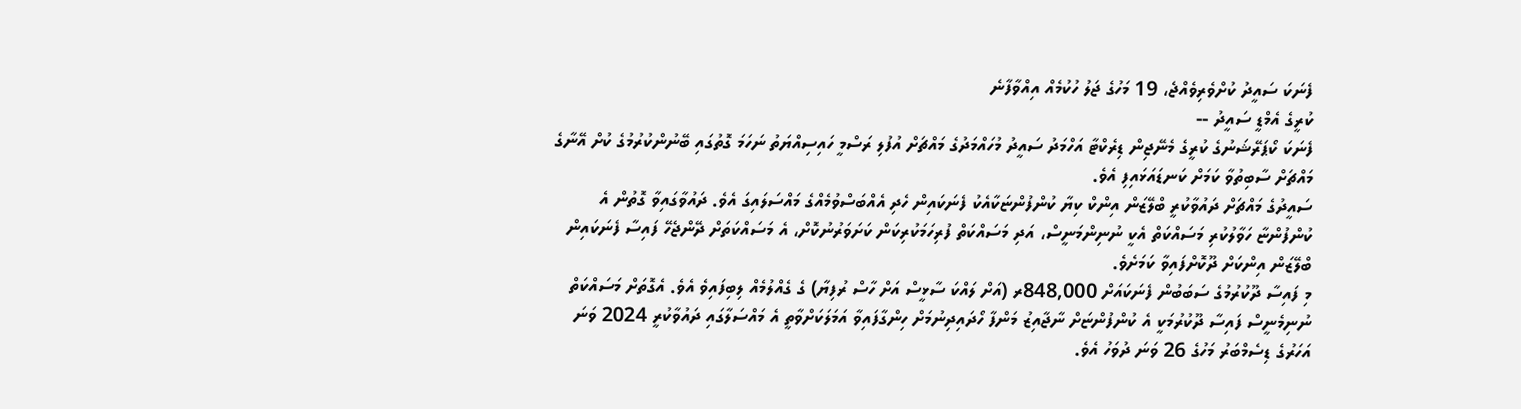ފެނަކަ ސައީދު ކުށްވެރިވެއްޖެ، 19 މަހުގެ ޖަލު ހުކުމެއް އިއްވާފާނެ
ކުރީގެ އެމްޑީ ސައީދު --
ފެނަކަ ކޯޕަރޭޝަނުގެ ކުރީގެ މެނޭޖިން ޑިރެކްޓާ އަހްމަދު ސައީދު މުހައްމަދުގެ މައްޗަށް އުފުލި ރަސްމީ ހައިސިއްޔަތު ނަހަމަ ގޮތުގައި ބޭނުންކުރުމުގެ ކުށް އޭނާގެ މައްޗަށް ސާބިތުވާ ކަމަށް ކަނޑައަޅައިފި އެވެ.
ސައީދުގެ މައްޗަށް ދައުވާކުރީ ބްލޭޒަން އިންކް ކިޔާ ކުންފުންޏަކާއެކު ފެނަކައިން ހެދި އެއްބަސްވުމެއްގެ މައްސަލައިގަ އެވެ. ދައުވާގައިވާ ގޮތުން އެ ކުންފުންޏާ ހަވާލުކުރި މަސައްކަތް އެކީ ނުނިންމަނީސް، އަދި މަސައްކަތް ފުރިހަމަކުރިކަން ކަށަވަރުނުކޮށް، އެ މަސައްކަތަށް ދޭންޖެހޭ ފައިސާ ފެނަކައިން ބްލޭޒަން އިންކަށް ދޫކޮށްފައިވާ ކަމަށެވެ.
މި ފައިސާ ދޫކުރުމުގެ ސަބަބުން ފެނަކައަށް 848,000ރ (އަށް ލައްކަ ސާޅީސް އަށް ހާސް ރުފިޔާ) ގެ ގެއްލުމެއް ލިބިފައިވެ އެވެ. އެގޮތަށް މަސައްކަތް ނުނިމެނީސް ފައިސާ ދޫކުރުމަކީ އެ ކުންފުންޏަށް ނާޖާއިޒު މަންފާ ހޯދައިދިނުމަށް ހިންގާފައިވާ އަމަލަކަށްވާތީ އެ މައްސަލާގައި ދައުވާކުރީ 2024 ވަނަ އަހަރުގެ ޑިސެމްބަރު މަހުގެ 26 ވަނަ ދުވަހު އެވެ.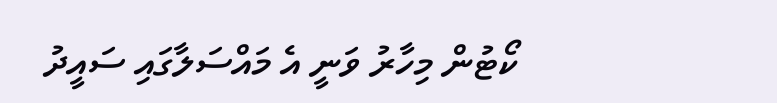ކޯޓުން މިހާރު ވަނީ އެ މައްސަލާގައި ސައީދު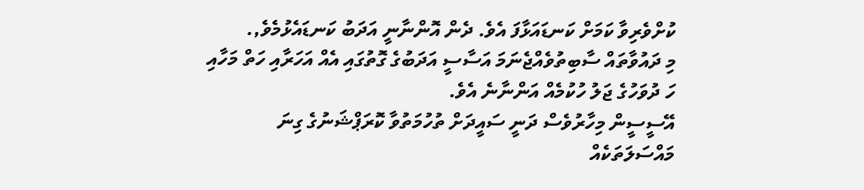ކުށްވެރިވާ ކަމަށް ކަނޑައަޅާފަ އެވެ. ދެން އޮންނާނީ އަދަބު ކަނޑައެޅުމެވެ,.
މި ދައުވާތައް ސާބިތުވެއްޖެނަމަ އަސާސީ އަދަބުގެ ގޮތުގައި އެއް އަހަރާއި ހަތް މަހާއި ހަ ދުވަހުގެ ޖަލު ހުކުމެއް އަންނާނެ އެވެ.
އޭސީސީން މިހާރުވެސް ދަނީ ސައީދަށް ތުހުމަތުވާ ކޮރަޕްޝަނުގެ ގިނަ މައްސަލަތަކެއް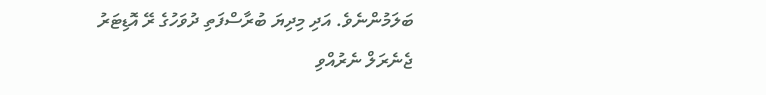ބަލަމުންނެވެ. އަދި މިދިޔަ ބުރާސްފަތި ދުވަހުގެ ރޭ އޮޑިޓަރު ޖެނެރަލް ނެރުއްވި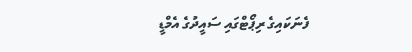ފެނަކައިގެ ރިޕޯޓްގައި ސައީދުގެ އެމްޑީ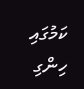ކަމުގައި ހިންގި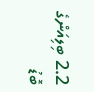2.2 ބިލިއަންގެ ބޮޑު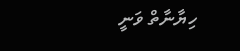ހިޔާނާތް ވަނީ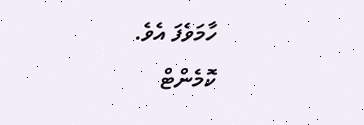ހާމަވެފަ އެވެ.
ކޮމެންޓް